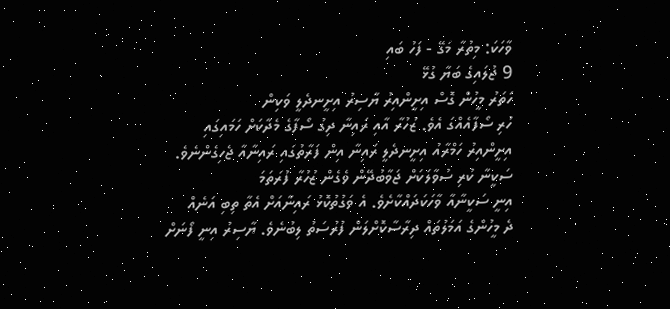ވާހަކަ: މިތުރާ މަގޭ - ފަހު ބައި
9 ޖުލައިގެ ބަޔާ ގުޅޭ
ހަތަރު މީހުން ގޮސް އިށީންއިރު ޔާސިރު އިށީނދެލީ ވަކިން
ހުރި ސޯފާއެއްގަ އެވެ. ޒުހުރާ އާއި ރައިނާ ދިގު ސޯފާގެ މެދާކަށް ހަމައިގައި
އިށީންއިރު ހަމްރާއު އިށީނދެލީ ރައިނާ އިން ފަރާތުގައި ރައިނާއާ ޖެހިގެންނެވެ.
ސަކީނާ ކުރި ސުވާލަކަށް ޖަވާބުދޭން ވެގެން ޒުހުރާ ފުރަތަމަ
އިނީ ސަކީނާއާ ވާހަކަދައްކާށެވެ. އެ ވަގުތުކޮޅު ރައިނާއަށް އެތާ ތިބި އަނެއް
ދެ މީހުންގެ އަމަލުތައް ދިރާސާކޮށްލަން ފުރުސަތު ލިބުނެވެ. ޔާސިރު އިނީ ފޯނަށް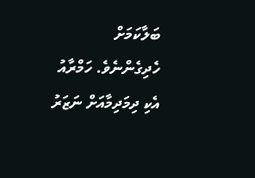ބަލާކަމަށް ހެދިގެންނެވެ. ހަމްރާއު އެކި ދިމަދިމާއަށް ނަޒަރު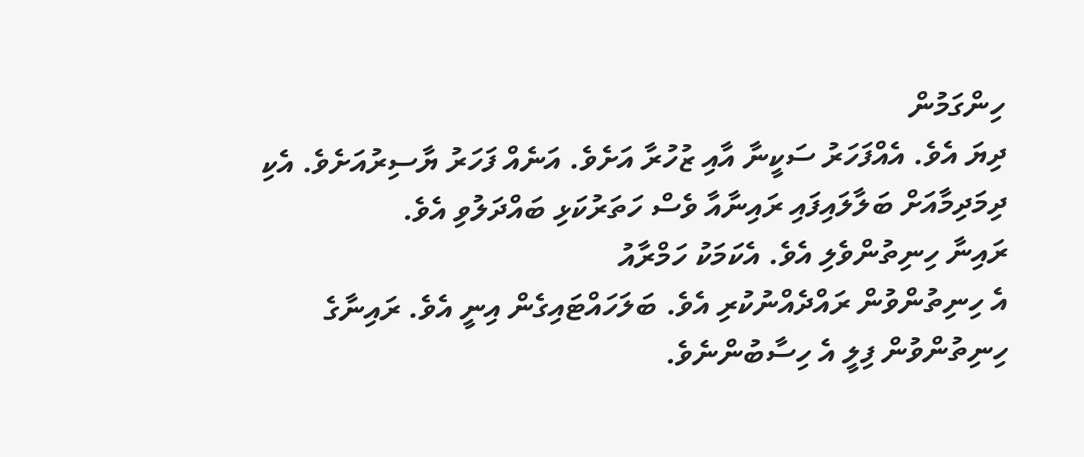ހިންގަމުން
ދިޔަ އެވެ. އެއްފަހަރު ސަކީނާ އާއި ޒުހުރާ އަށެވެ. އަނެއް ފަހަރު ޔާސިރުއަށެވެ. އެކި
ދިމަދިމާއަށް ބަލާލައިފައި ރައިނާއާ ވެސް ހަތަރުކަޅި ބައްދަލުވި އެވެ.
ރައިނާ ހިނިތުންވެލި އެވެ. އެކަމަކު ހަމްރާއު
އެ ހިނިތުންވުން ރައްދެއްނުކުރި އެވެ. ބަލަހައްޓައިގެން އިނީ އެވެ. ރައިނާގެ
ހިނިތުންވުން ފިލީ އެ ހިސާބުންނެވެ.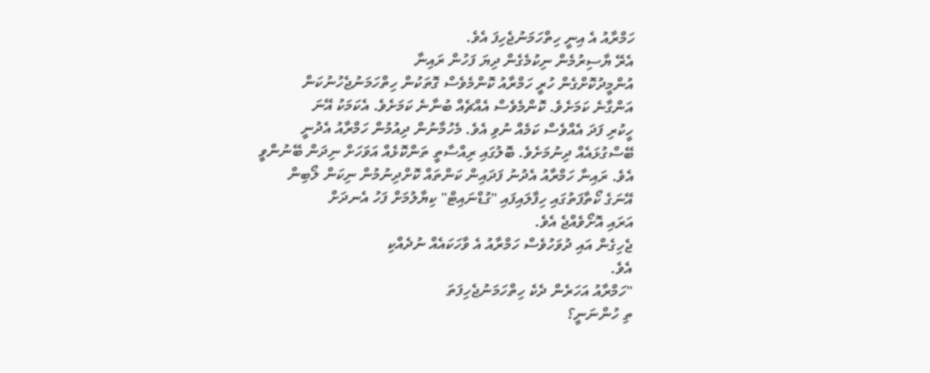ހަމްރާއު އެ އިނީ ހިތްހަމަނުޖެހިފަ އެވެ.
އެރޭ ޔާސިރުމެން ނިކުމެގެން ދިޔަ ފަހުން ރައިނާ
އުންމީދުކޮށްގެން ހުރީ ހަމްރާއު ކޮންމެވެސް ގޮތަކުން ހިތްހަމަނުޖެހުނުކަން
އަންގާނެ ކަމަށެވެ. ކޮންމެވެސް އެއްޗެއް ބުނާނެ ކަމަށެވެ. އެކަމަކު އޭނަ
ހީކުރި ފަދަ އެއްވެސް ކަމެއް ނުވި އެވެ. މެހުމާނުން ދިއުމުން ހަމްރާއު އެދުނީ
ބޭސްގުޅައެއް ދިނުމަށެވެ. ބޮލުގައި ރިއްސާތީ ތަންކޮޅެއް އަވަހަށް ނިދަން ބޭނުންވީ
އެވެ. ރައިނާ ހަމްރާއު އެދުނު ފަދައިން ކަންތައް ކޮށްދިނުމުން ނިކަން ލޯބިން
އޭނަގެ ކޯތާފަތުގައި ހިފާލައިފައި "ގުޑްނައިޓް" ކިޔާލުމަށް ފަހު އެނދަށް
އަރައި އޮށޯވެއްޖެ އެވެ.
ޖެހިގެން އައި ދުވަހުވެސް ހަމްރާއު އެ ވާހަކައެއް ނުދެއްކި
އެވެ.
"ހަމްރާއު އަހަރެން ދެކެ ހިތްހަމަނުޖެހިފަތަ
ތި ހުންނަނީ؟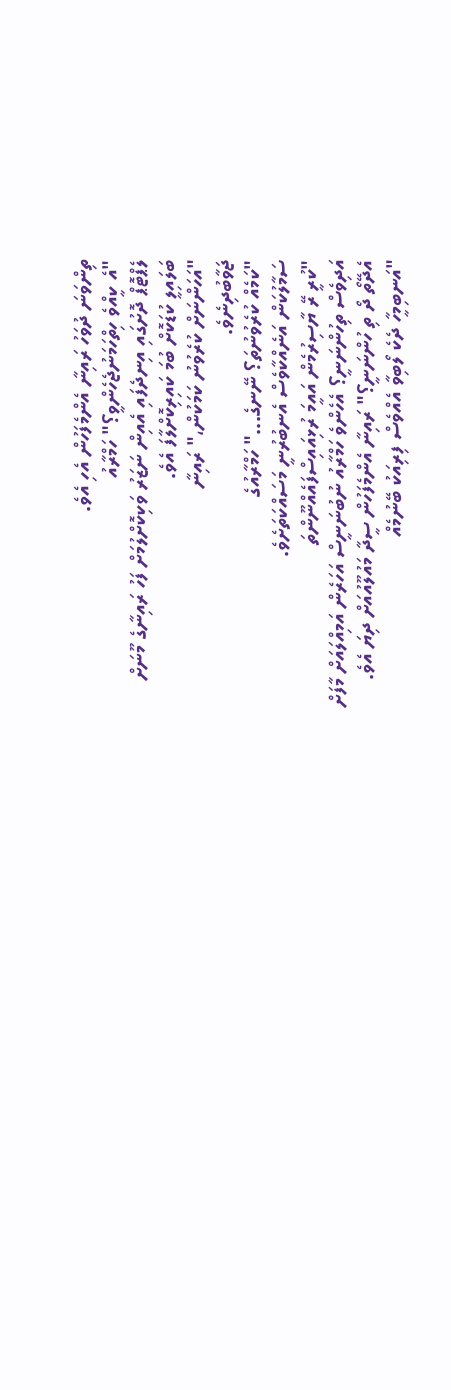ތިންވަނަ ދުވަހު ރައިނާ އެންމެފަހުން އެހި އެވެ.
"އެ ކީއްވެ ހިތްހަމަނުޖެހެންވީ؟" ހަމްރާއު
ލެޕްޓޮޕް ދޮށުގައި އިނދެފައި އެއިން ނަޒަރު ވަކިކޮށްލުމަށް ފަހު ރައިނާގެ މޫނަށް
ބަލައިލީ ކުޑަކޮށް ބުމަ ކައިރިކޮށްލާފަ އެވެ.
"އަހަންނަށް ކުރެވުނު ކަމަކުން،" ރައިނާ
ޖަވާބުދިނެވެ.
"ކަމެއް ކުރެވުނުތަ؟ ނޭނގެ..." ހަމްރާއުގެ
ސަމާލުކަން އަނެއްކާވެސް އެނބުރުނީ މަސައްކަތަށެވެ.
"ކުރީ ރޭ ޔާސިރުމެން އައީމަ ރުޅިއައިސްފައެއްނޫންތަ
އަދިވެސް ތިހުންނަނީ؟ އެހެންވެ ހަމްރާއު ނުބުނަނީސް އަހަރެން އަމިއްލައަށް މާފަށް
އެދޭތޯ ދޯ ތި ހުންނަނީ؟" ރައިނާ އެންމެފަހުން ސީދާ މައުލޫއުއަށް ދިޔަ އެވެ.
"އަނބިމީހާ ދެކެ ލޯބިވާ އެއްވެސް ފިރިއަކު ބޭނުމެއް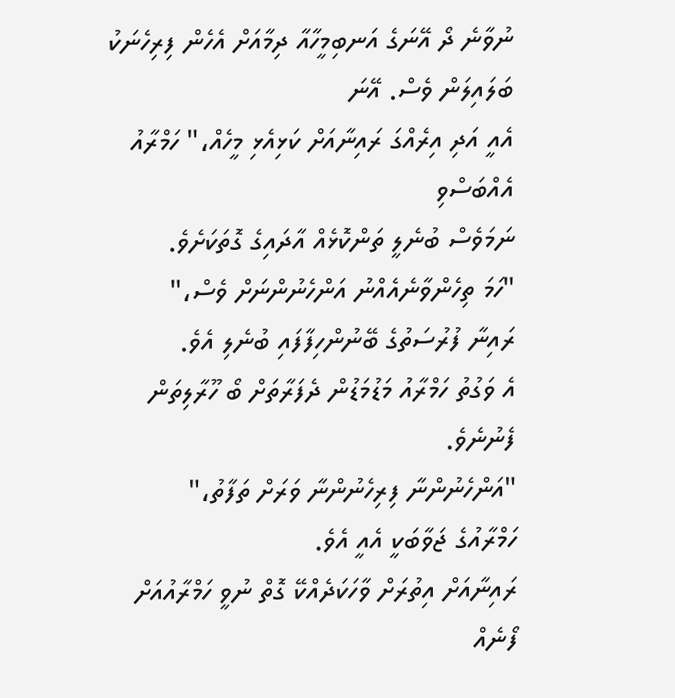ނުވާނެ ދޯ އޭނަގެ އަނބިމީހާއާ ދިމާއަށް އެހެން ފިރިހެނަކު ބަލައިލަން ވެސް. އޭނަ
އެއީ އަދި އިރެއްގަ ރައިނާއަށް ކަޅިއެޅި މީހެއް،" ހަމްރާއު އެއްބަސްވި
ނަމަވެސް ބުނެލީ ތަންކޮޅެއް އާދައިގެ ގޮތަކަށެވެ.
"ހަމަ ތިހެންވާނެއެއްނު އަންހެނުންނަށް ވެސް،"
ރައިނާ ފުރުސަތުގެ ބޭނުންހިފާފައި ބުނެލި އެވެ.
އެ ވަގުތު ހަމްރާއު މަޑުމަޑުން ދެފަރާތަށް ބޯ ހޫރާލިތަން
ފެނުނެވެ.
"އަންހެނުންނާ ފިރިހެނުންނާ ވަރަށް ތަފާތު،"
ހަމްރާއުގެ ޖަވާބަކީ އެއީ އެވެ.
ރައިނާއަށް އިތުރަށް ވާހަކަދެއްކޭ ގޮތް ނުވީ ހަމްރާއުއަށް
ފޯނެއް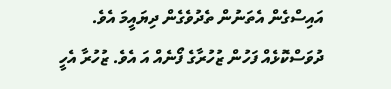އައިސްގެން އެތަނުން ތެދުވެގެން ދިޔައީމަ އެވެ.
ދުވަސްކޮޅެއް ފަހުން ޒުހުރާގެ ފޯނެއް އަ އެވެ. ޒުހުރާ އެހީ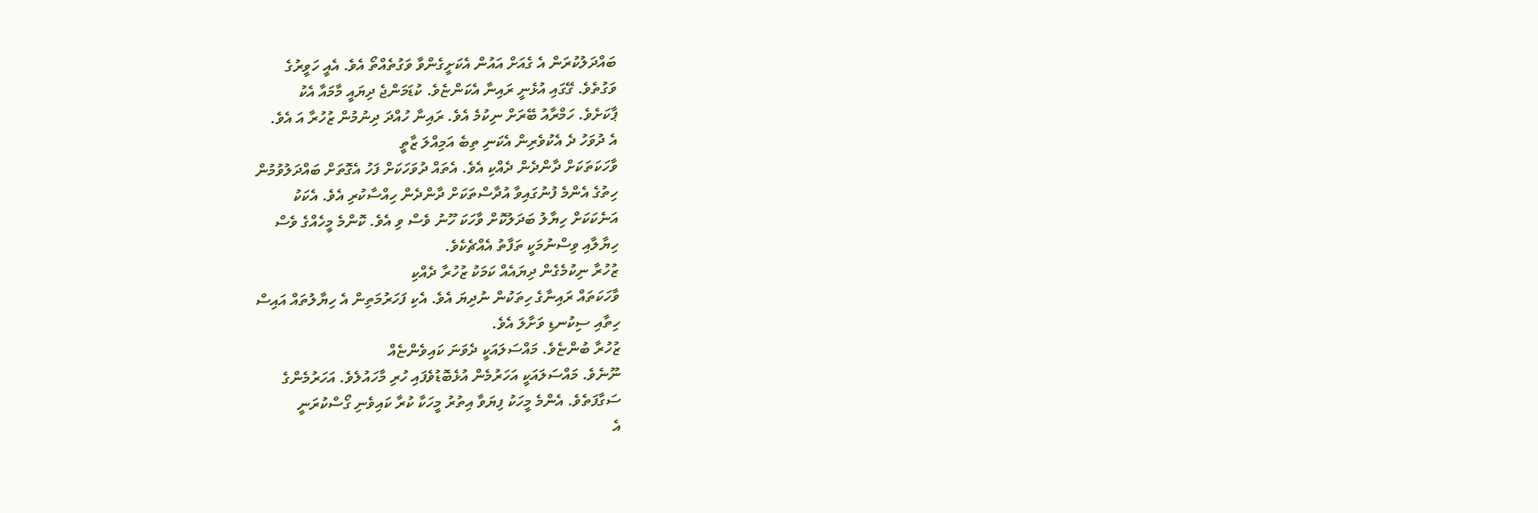ބައްދަލުކުރަން އެ ގެއަށް އައުން އެކަށީގެންވާ ވަގުތެއްތޯ އެވެ. އެއީ ހަވީރުގެ
ވަގުތެވެ. ގޭގައި އުޅެނީ ރައިނާ އެކަންޏެވެ. ކުޑަމަންޖެ ދިޔައީ މާމައާ އެކު
ޕާކަށެވެ. ހަމްރާއު ބޭރަށް ނިކުމެ އެވެ. ރައިނާ ހުއްދަ ދިނުމުން ޒުހުރާ އަ އެވެ.
އެ ދުވަހު ދެ އެކުވެރިން އެކަނި ތިބެ އަމިއްލަ ޒާތީ
ވާހަކަތަކަށް ދާންދެން ދެއްކި އެވެ. އެތައް ދުވަހަކަށް ފަހު އެގޮތަށް ބައްދަލުވުމުން
ހިތުގެ އެންމެ ފުނުގައިވާ އުދާސްތަކަށް ދާންދެން ހިއްސާކުރި އެވެ. އެކަކު
އަނެކަކަށް ހިޔާލު ބަދަލުކޮށް ވާހަކަ ހޫނު ވެސް ވި އެވެ. ކޮންމެ މީހެއްގެ ވެސް
ހިޔާލާއި ވިސްނުމަކީ ތަފާތު އެއްޗެކެވެ.
ޒުހުރާ ނިކުމެގެން ދިޔައެއް ކަމަކު ޒުހުރާ ދެއްކި
ވާހަކަތައް ރައިނާގެ ހިތަކުން ނުދިޔަ އެވެ. އެކި ފަހަރުމަތިން އެ ހިޔާލުތައް އައިސް
ހިތާއި ސިކުނޑި ވަށާލަ އެވެ.
ޒުހުރާ ބުންޏެވެ. މައްސަލައަކީ ދެވަނަ ކައިވެންޏެއް
ނޫނެވެ. މައްސަލައަކީ އަހަރުމެން އުޅެބޮޑުވެފައި ހުރި މާހައުލެވެ. އަހަރުމެންގެ
ސަގާފަތެވެ. އެންމެ މީހަކު ފިޔަވާ އިތުރު މީހަކާ ކުރާ ކައިވެނި ގޯސްކުރަނީ
އެ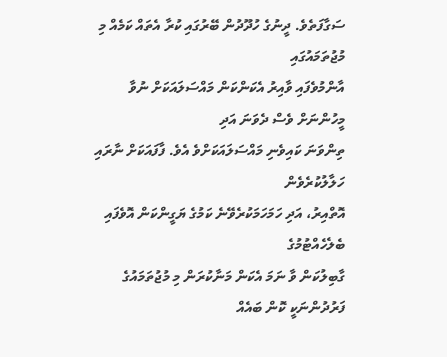ސަގާފަތެވެ. ދީނުގެ ހުދޫދުން ބޭރުގައި ކުރާ އެތައް ކަމެއް މި މުޖުތަމައުގައި
އާންމުވެފައި ވާއިރު އެކަންކަން މައްސަލައަކަށް ނުވާ މީހުންނަށް ވެސް ދެވަނަ އަދި
ތިންވަނަ ކައިވެނި މައްސަލައަކަށްވެ އެވެ. ފާފައަކަށް ނާރައި ހަލާލުކުރެވެން
އޮތްއިރު، އަދި ހަމަހަމަކުރެވޭނެ ކަމުގެ ޔަގީންކަން އޮވެފައި ބެލެހެއްޓުމުގެ
ގާބިލުކަން ވާ ނަމަ އެކަން މަނާކުރަން މި މުޖުތަމައުގެ ފަރުދުންނަކީ ކޮން ބައެއް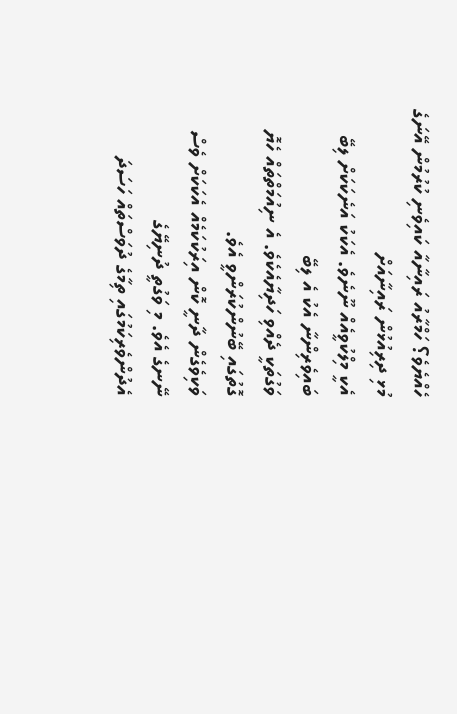ހެއްޔެވެ؟ ހަމްރާއު ރައިނާއާ ކައިވެނި ކުރުމުން އޭނަގެ މުޅި ދިރިއުޅުން ރައިނާއަށް
އެކީ މިލްކުވީއެއް ނޫނެވެ. އެކަކު އަނެކަކަށް ލިބޭ ބައިވެރިންނާ އެކު އެ ލިބޭ
ވަގުތަކީ ދެއްވި ހަދިޔާއެކެވެ. އެ ނިއުމަތްތައް ހެޔޮ ގޮތުގައި ބޭނުންކުރަންވީ އެވެ.
ވަކިވެގެން ދާނީ ކޮން އިރަކުކަމެއް އެކަކަށް ވެސް ނޭނގެ އެވެ. މި ވަގުތީ ދުނިޔޭގެ
އެދުންވެރިކަމުގައި ތިމާގެ ދުވަސްތައް ހަސަދަ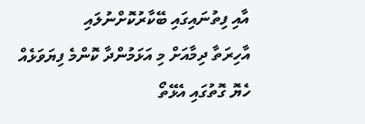އާއި ފިތުނައިގައި ބޭކާރުކޮށްނުލައި
އާހިރަތާ ދިމާއަށް މި އަޅަމުންދާ ކޮންމެ ފިޔަވަޅެއް ހެޔޮ ގޮތުގައި އެޅޭތޯ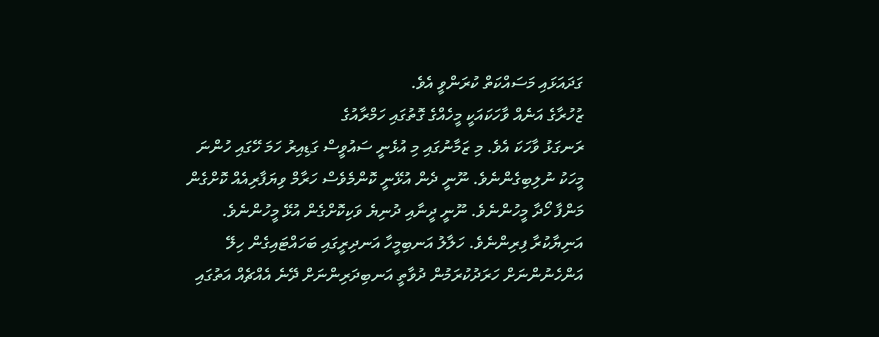ގަދައަޅައި މަސައްކަތް ކުރަންވީ އެވެ.
ޒުހުރާގެ އަނެއް ވާހަކައަކީ މީހެއްގެ ގޮތުގައި ހަމްރާއުގެ
ރަނގަޅު ވާހަކަ އެވެ. މި ޒަމާނުގައި މި އުޅެނީ ސައުވީސް ގަޑިއިރު ހަމަ ހޭގައި ހުންނަ
މީހަކު ނުލިބިގެންނެވެ. ނޫނީ ދެން އުޅޭނީ ކޮންމެވެސް ހަރާމް ވިޔަފާރިއެއް ކޮށްގެން
މަންފާ ހޯދާ މީހުންނެވެ. ނޫނީ ދީނާއި ދުނިޔެ ވަކިކޮށްގެން އުޅޭ މީހުންނެވެ.
އަނިޔާކުރާ ފިރިންނެވެ. ހަލާލު އަނބިމީހާ އަނދިރީގައި ބަހައްޓައިގެން ހިލޭ
އަންހެނުންނަށް ހަރަދުކުރަމުން ދުވާތީ އަނބިދަރިންނަށް ދޭނެ އެއްޗެއް އަތުގައި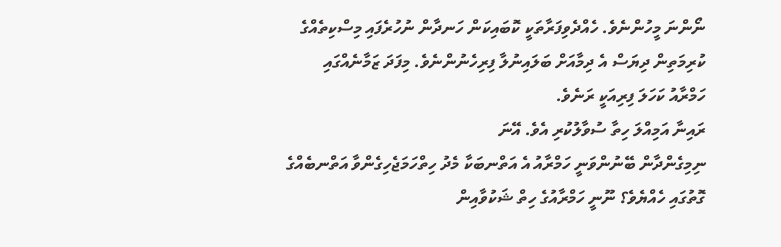ނޯންނަ މީހުންނެވެ. ހެއްދެވިފަރާތަކީ ކޮބައިކަން ހަނދާން ނުހުރެފައި މިސްކިތެއްގެ
ކުރިމަތިން ދިޔަސް އެ ދިމާއަށް ބަލައިނުލާ ފިރިހެނުންނެވެ. މިފަދަ ޒަމާނެއްގައި
ހަމްރާއު ކަހަލަ ފިރިއަކީ ރަނެވެ.
ރައިނާ އަމިއްލަ ހިތާ ސުވާލުކުރި އެވެ. އޭނަ
ނިމިގެންދާން ބޭނުންވަނީ ހަމްރާއު އެ އަތްނބަކާ މެދު ހިތްހަމަޖެހިގެންވާ އަތްނބެއްގެ
ގޮތުގައި ހެއްޔެވެ؟ ނޫނީ ހަމްރާއުގެ ހިތް ޝަކުވާއިން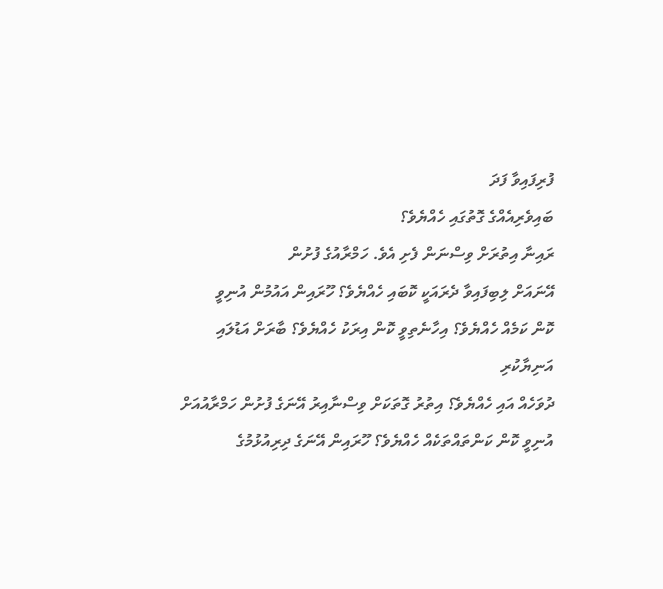ފުރިފައިވާ ފަދަ
ބައިވެރިއެއްގެ ގޮތުގައި ހެއްޔެވެ؟
ރައިނާ އިތުރަށް ވިސްނަން ފެށި އެވެ. ހަމްރާއުގެ ފުށުން
އޭނައަށް ލިބިފައިވާ ދެރައަކީ ކޮބައި ހެއްޔެވެ؟ ހޫރައިން އައުމުން އުނިވީ
ކޮން ކަމެއް ހެއްޔެވެ؟ އިހާނެތިވީ ކޮން އިރަކު ހެއްޔެވެ؟ ބާރަށް އަޑުލައި އަނިޔާކުރި
ދުވަހެއް އައި ހެއްޔެވެ؟ އިތުރު ގޮތަކަށް ވިސްނާއިރު އޭނަގެ ފުށުން ހަމްރާއުއަށް
އުނިވީ ކޮން ކަންތައްތަކެއް ހެއްޔެވެ؟ ހޫރައިން އޭނަގެ ދިރިއުޅުމުގެ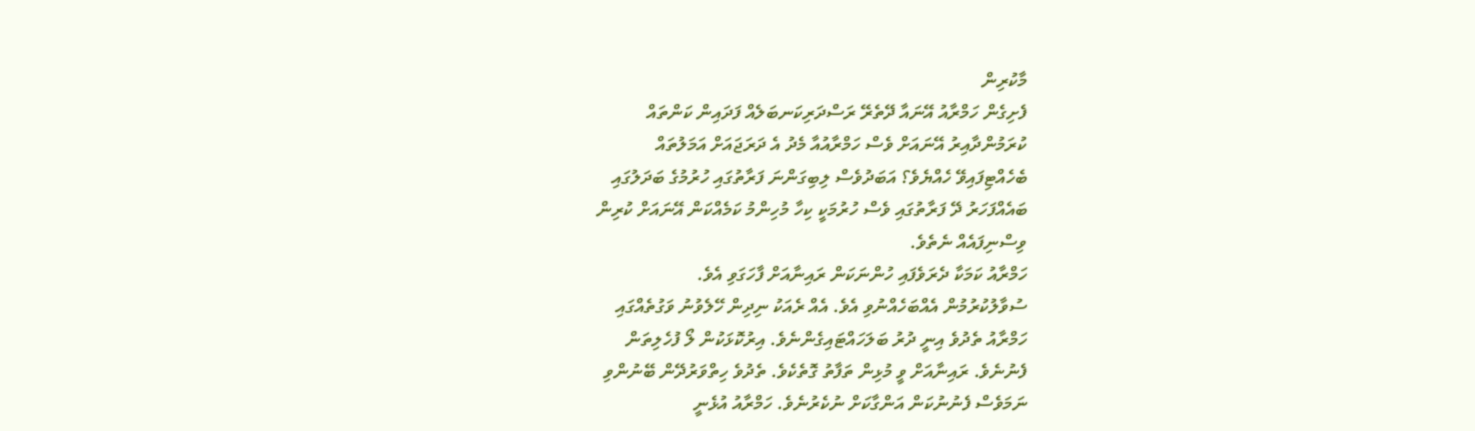މާކުރިން
ފެށިގެން ހަމްރާއު އޭނައާ ދޭތެރޭ ރަސްދަރިކަނބަލެއް ފަދައިން ކަންތައް
ކުރަމުންދާއިރު އޭނައަށް ވެސް ހަމްރާއުއާ މެދު އެ ދަރަޖައަށް އަމަލުތައް
ބެހެއްޓިފައިވޭ ހެއްޔެވެ؟ އަބަދުވެސް ލިބިގަންނަ ފަރާތުގައި ހުރުމުގެ ބަދަލުގައި
ބައެއްފަހަރު ދޭ ފަރާތުގައި ވެސް ހުރުމަކީ ކިހާ މުހިންމު ކަމެއްކަން އޭނައަށް ކުރިން
ވިސްނިފައެއް ނެތެވެ.
ހަމްރާއު ކަމަކާ ދެރަވެފައި ހުންނަކަން ރައިނާއަށް ފާހަގަވި އެވެ.
ސުވާލުކުރުމުން އެއްބަހެއްނުވި އެވެ. އެއް ރެއަކު ނިދިން ހޭލެވުނު ވަގުތެއްގައި
ހަމްރާއު ތެދުވެ އިނީ ދުރު ބަލަހައްޓައިގެންނެވެ. އިރުކޮޅަކުން ލޯ ފުހެލިތަން
ފެނުނެވެ. ރައިނާއަށް ވީ މުޅިން ތަފާތު ގޮތެކެވެ. ތެދުވެ ހިތްވަރުދޭން ބޭނުންވި
ނަމަވެސް ފެނުނުކަން އަންގާކަށް ނުކެރުނެވެ. ހަމްރާއު އުޅެނީ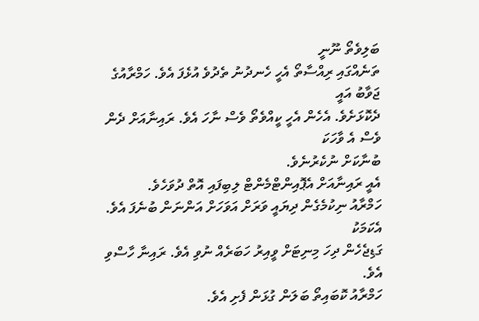ބަލިވެތޯ ނޫނީ
ތަނެއްގައި ރިއްސާތޯ އެހީ ހެނދުނު ތެދުވެ އުޅެފަ އެވެ. ހަމްރާއުގެ ޖަވާބު އައީ
ދެކޮޅަށެވެ. އެހެން އެހީ ކީއްވެތޯ ވެސް ނާހަ އެވެ. ރައިނާއަށް ދެން ވެސް އެ ވާހަކަ
ބުނާކަށް ނުކެރުނެވެ.
އެއީ ރައިނާއަށް އެޕޮއިންޓްމެންޓް ލިބިފައި އޮތް ދުވަހެވެ.
ހަމްރާއު ނިކުމެގެން ދިޔައީ ވަރަށް އަވަހަށް އަންނަން ބުނެފަ އެވެ. އެކަމަކު
ގަޑިޖެހެން ދިހަ މިނިޓަށް ވީއިރު ހަބަރެއް ނުވި އެވެ. ރައިނާ ހާސްވި އެވެ.
ހަމްރާއު ކޮބައިތޯ ބަލަން ގުޅަން ފެށި އެވެ.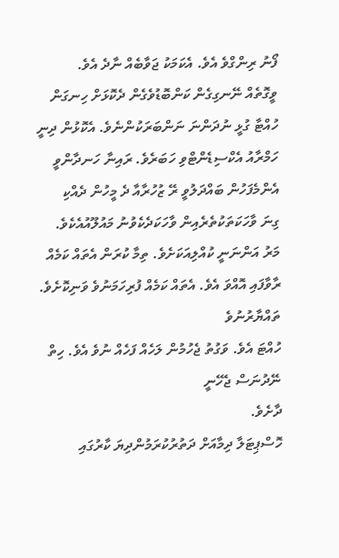ފޯނު ރިންގްވެ އެވެ. އެކަމަކު ޖަވާބެއް ނާދެ އެވެ.
ވީގޮތެއް ނޭނގިގެން ކަންބޮޑުވެގެން ދެކޮޅަށް ހިނގަން
ހުއްޓާ ގުޅީ ނުދަންނަ ނަންބަރަކުންނެވެ. އެކޮޅުން ދިނީ ހަމްރާއު އެކްސިޑެންޓްވި ހަބަރެވެ. ރައިނާ ހަނދާންވީ އެންމެފަހުން ބައްދަލުވީ ރޭ ޒުހުރާއާ ދެ މީހުން ދެއްކި
ގިނަ ވާހަކަތަކުތެރެއިން ވާހަކަދެކެވުނު މައުލޫއުއެކެވެ.
މަރު އަންނަނީ ކުއްލިއަކަށެވެ. ތިމާ ކުރަން އެތައް ކަމެއް
ރާވާފައި އޮއްވަ އެވެ. އެތައް ކަމެއް ފުރިހަމަނުވެ ވަނިކޮށެވެ. ތައްޔާރުނުވެ
ހުއްޓަ އެވެ. ވަގުތު ޖެހުމުން ލަހެއް ފަހެއް ނުވެ އެވެ. ހިތް ނޭދުނަސް ޖެހޭނީ
ދާށެވެ.
ހޮސްޕިޓަލާ ދިމާއަށް ދަތުރުކުރަމުންދިޔަ ކާރުގައި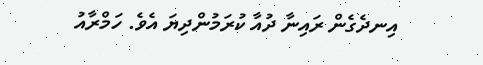އިނދެގެން ރައިނާ ދުއާ ކުރަމުންދިޔަ އެވެ. ހަމްރާއު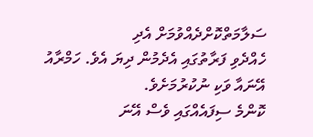ސަލާމަތްކޮށްދެއްވުމަށް އެދި
ހެއްދެވި ފަރާތުގައި އެދެމުން ދިޔަ އެވެ. ހަމްރާއު އޭނައާ ވަކި ނުކުރުމަށެވެ.
ކޮންމެ ސިފައެއްގައި ވެސް އޭނަ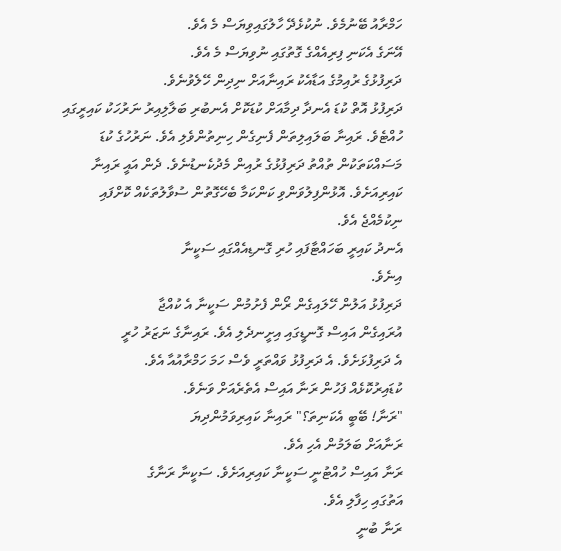ހަމްރާއު ބޭނުމެވެ. ނުކުޅެދޭ ހާލުގައިވިޔަސް މެ އެވެ.
އޭނަގެ އެކަނި ފިރިއެއްގެ ގޮތުގައި ނުވިޔަސް މެ އެވެ.
ދަރިފުޅުގެ ރުއިމުގެ އަޑާއެކު ރައިނާއަށް ނިދިން ހޭލެވުނެވެ.
ދަރިފުޅު އޮތް ކުޑަ އެނދާ ދިމާއަށް ކުޑަކޮށް އެނބުރި ބަލާލިއިރު ނަރުހަކު ކައިރީގައި ހުއްޓެވެ. ރައިނާ ބަލައިލިތަން ފެނިގެން ހިނިތުންވެލި އެވެ. ނަރުހުގެ ކުޑަ މަސައްކަތަކުން ތުއްތު ދަރިފުޅުގެ ރުއިން މެދުކެނޑުނެވެ. ދެން އައީ ރައިނާ
ކައިރިއަށެވެ. އޮޅުންފިލުވަންވި ކަންކަމާ ބެހޭގޮތުން ސުވާލުތަކެއް ކޮށްފައި
ނިކުމެއްޖެ އެވެ.
އެނދު ކައިރީ ބަހައްޓާފައި ހުރި ގޮނޑިއެއްގައި ސަކީނާ
އިނެވެ.
ދަރިފުޅު އަލުން ހޭލައިގެން ރޯން ފެށުމުން ސަކީނާ އެ ކުއްޖާ
އުރައިގެން އައިސް ގޮނޑީގައި އިށީނދެލި އެވެ. ރައިނާގެ ނަޒަރު ހުރީ
އެ ދަރިފުޅަށެވެ. އެ ދަރިފުޅު ވައްތަރީ ވެސް ހަމަ ހަމްރާއުއާ އެވެ.
ކުޑައިރުކޮޅެއް ފަހުން ރަނާ އައިސް އެތެރެއަށް ވަނެވެ.
"ރަނާ! ބޭބީ އެކަނިތަ؟" ރައިނާ ކައިރިވަމުންދިޔަ
ރަނާއަށް ބަލަމުން އެހި އެވެ.
ރަނާ އައިސް ހުއްޓުނީ ސަކީނާ ކައިރިއަށެވެ. ސަކީނާ ރަނާގެ
އަތުގައި ހިފާލި އެވެ.
ރަނާ ބުނީ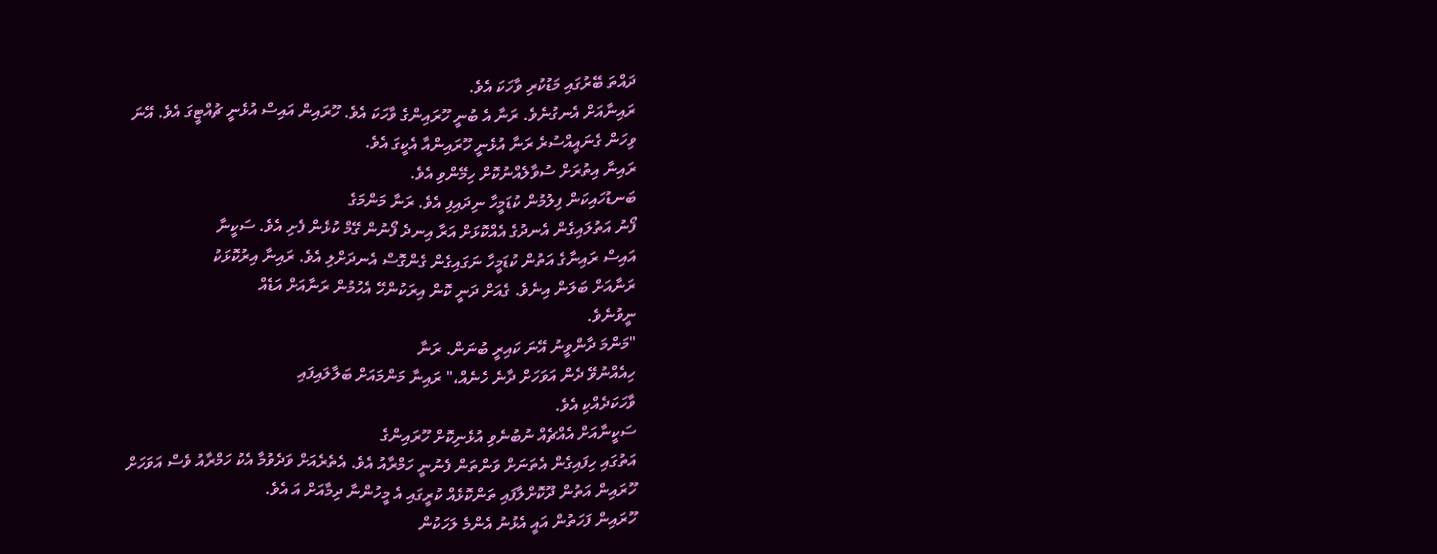ދައްތަ ބޭރުގައި މަޑުކުރި ވާހަކަ އެވެ.
ރައިނާއަށް އެނގުނެވެ. ރަނާ އެ ބުނީ ހޫރައިންގެ ވާހަކަ އެވެ. ހޫރައިން އައިސް އުޅެނީ ޗުއްޓީގަ އެވެ. އޭނަ
ވިހަން ގެނައީއްސުރެ ރަނާ އުޅެނީ ހޫރައިންއާ އެކީގަ އެވެ.
ރައިނާ އިތުރަށް ސުވާލެއްނުކޮށް ހިމޭންވި އެވެ.
ބަނޑުހައިކަން ފިލުމުން ކުޑަމީހާ ނިދައިފި އެވެ. ރަނާ މަންމަގެ
ފޯނު އަތުލައިގެން އެނދުގެ އެއްކޮޅަށް އަރާ އިނދެ ފޯނުން ގޭމް ކުޅެން ފެށި އެވެ. ސަކީނާ
އައިސް ރައިނާގެ އަތުން ކުޑަމީހާ ނަގައިގެން ގެންގޮސް އެނދަށްލި އެވެ. ރައިނާ އިރުކޮޅަކު
ރަނާއަށް ބަލަން އިނެވެ. ގެއަށް ދަނީ ކޮން އިރަކުންހޭ އެހުމުން ރަނާއަށް އަޑެއް
ނީވުނެވެ.
"މަންމަ ދާންވީނު އޭނަ ކައިރީ ބުނަން. ރަނާ
ހިއެއްނުވޭ ދެން އަވަހަށް ދާނެ ހެނެއް،" ރައިނާ މަންމައަށް ބަލާލައިފައި
ވާހަކަދެއްކި އެވެ.
ސަކީނާއަށް އެއްޗެއް ނުބުނެވި އުޅެނިކޮށް ހޫރައިންގެ
އަތުގައި ހިފައިގެން އެތަނަށް ވަންތަން ފެނުނީ ހަމްރާއު އެވެ. އެތެރެއަށް ވަދެވުމާ އެކު ހަމްރާއު ވެސް އަވަހަށް
ހޫރައިން އަތުން ދޫކޮށްލާފައި ތަންކޮޅެއް ކުރީގައި އެ މީހުންނާ ދިމާއަށް އަ އެވެ.
ހޫރައިން ފަހަތުން އައީ އެޅުނު އެންމެ ލަހަކުން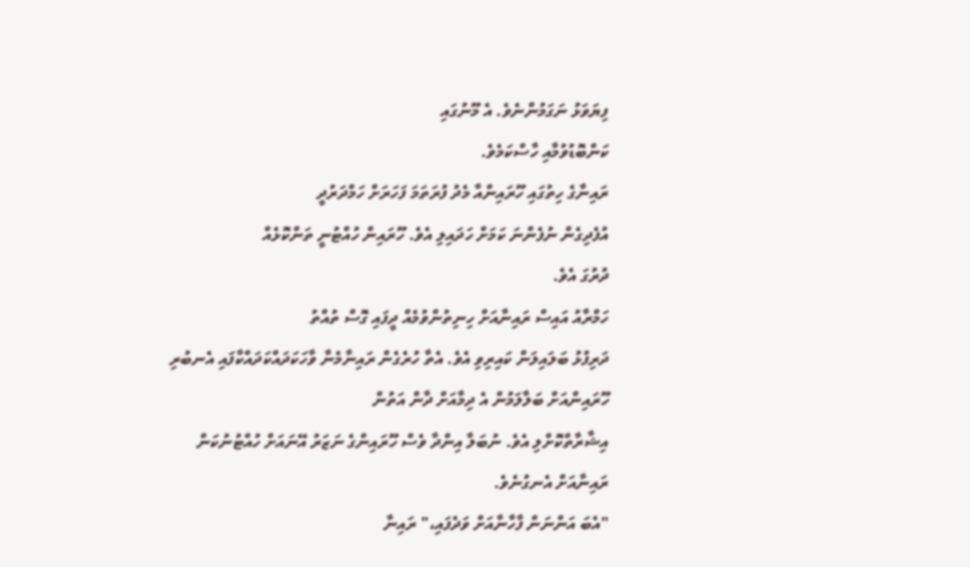ފިޔަވަޅު ނަގަމުންނެވެ. އެ މޫނުގައި
ކަންބޮޑުވުމާއި ހާސްކަމެވެ.
ރައިނާގެ ހިތުގައި ހޫރައިންއާ މެދު ފުރަތަމަ ފަހަރަށް ހަމްދަރުދީ
އުފެދިގެން ނުފެންނަ ކަމަށް ހަދައިލި އެވެ. ހޫރައިން ހުއްޓުނީ ތަންކޮޅެއް
ދުރުގަ އެވެ.
ހަމްރާއު އައިސް ރައިނާއަށް ހިނިތުންވުމެއް ދީފައި ގޮސް ތުއްތު
ދަރިފުޅު ބަލައިލަން ކައިރިވި އެވެ. އެތާ ހުރެގެން ރައިނާމެނާ ވާހަކަދައްކަދައްކާފައި އެނބުރި ހޫރައިންއަށް ބަލާލަމުން އެ ދިމާއަށް ދާން އަތުން
އިޝާރާތްކޮށްލި އެވެ. ނުބަލާ އިންދާ ވެސް ހޫރައިންގެ ނަޒަރު އޭނައަށް ހުއްޓުނުކަން
ރައިނާއަށް އެނގުނެވެ.
"އެބަ އަންނަން ފާހާނާއަށް ވަދެފައި،" ރައިނާ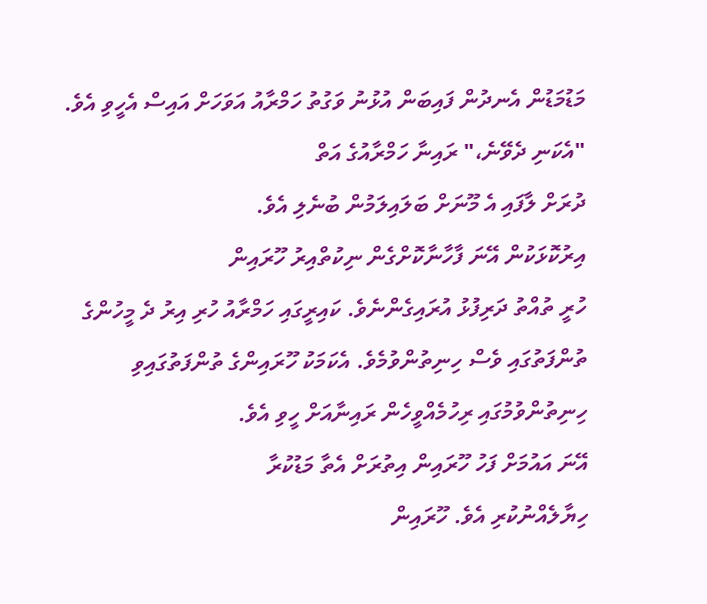މަޑުމަޑުން އެނދުން ފައިބަން އުޅުނު ވަގުތު ހަމްރާއު އަވަހަށް އައިސް އެހީވި އެވެ.
"އެކަނި ދެވޭނެ،" ރައިނާ ހަމްރާއުގެ އަތް
ދުރަށް ލާފައި އެ މޫނަށް ބަލައިލަމުން ބުނެލި އެވެ.
އިރުކޮޅަކުން އޭނަ ފާހާނާކޮށްގެން ނިކުތްއިރު ހޫރައިން
ހުރީ ތުއްތު ދަރިފުޅު އުރައިގެންނެވެ. ކައިރީގައި ހަމްރާއު ހުރި އިރު ދެ މީހުންގެ
ތުންފަތުގައި ވެސް ހިނިތުންވުމެވެ. އެކަމަކު ހޫރައިންގެ ތުންފަތުގައިވި
ހިނިތުންވުމުގައި ރިހުމެއްވީހެން ރައިނާއަށް ހީވި އެވެ.
އޭނަ އައުމަށް ފަހު ހޫރައިން އިތުރަށް އެތާ މަޑުކުރާ
ހިޔާލެއްނުކުރި އެވެ. ހޫރައިން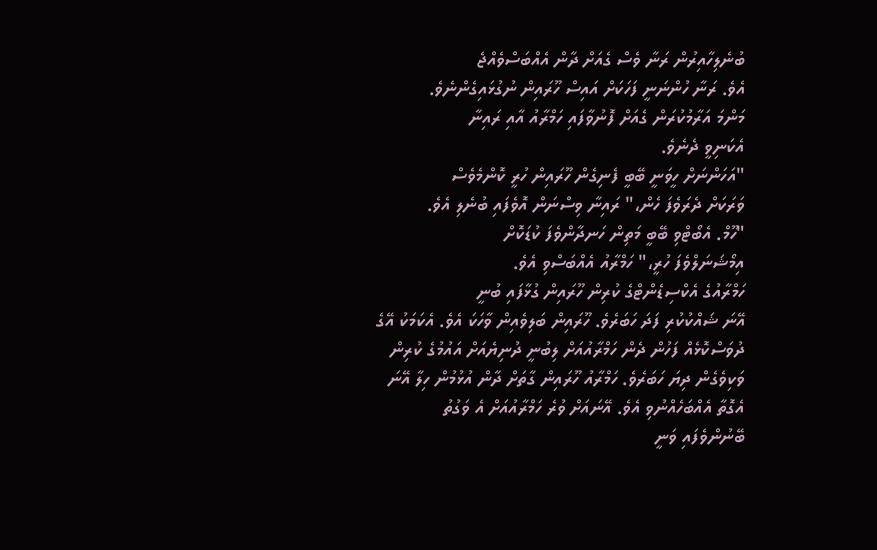ބުނެލިހާއިރުން ރަނާ ވެސް ގެއަށް ދާން އެއްބަސްވެއްޖެ
އެވެ. ރަނާ ހުންނަނީ ފަހަކަށް އައިސް ހޫރައިން ނުގުޅައިގެންނެވެ.
މަންމަ އަރާމުކުރަން ގެއަށް ފޮނުވާފައި ހަމްރާއު އާއި ރައިނާ
އެކަނިވީ ދެނެވެ.
"އަހަންނަށް ހީވަނީ ބޭބީ ފެނިގެން ހޫރައިން ހުރީ ކޮންމެވެސް
ވަރަކަށް ދެރަވެފަ ހެން،" ރައިނާ ވިސްނަން އޮވެފައި ބުނެލި އެވެ.
"ހޫމް. އެބޯޓްވި ބޭބީ މަތިން ހަނދާންވެފަ ކުޑަކޮށް
އިމޯޝަނަލްވެފަ ހުރީ،" ހަމްރާއު އެއްބަސްވި އެވެ.
ހަމްރާއުގެ އެކްސިޑެންޓްގެ ކުރިން ހޫރައިން ގުޅާފައި ބުނީ
އޭނަ ޝައްކުކުރި ފަދަ ހަބަރެވެ. ހޫރައިން ބަލިވެއިން ވާހަކަ އެވެ. އެކަމަކު އޭގެ
ދުވަސްކޮޅެއް ފަހުން ދެން ހަމްރާއުއަށް ލިބުނީ ދުނިޔެއަށް އައުމުގެ ކުރިން
ވަކިވެގެން ދިޔަ ހަބަރެވެ. ހަމްރާއު ހޫރައިން ގާތަށް ދާން އުޅުމުން ހިލާ އޭނަ
އެގޮތާ އެއްބަހެއްނުވި އެވެ. އޭނައަށް ވުރެ ހަމްރާއުއަށް އެ ވަގުތު
ބޭނުންވެފައި ވަނީ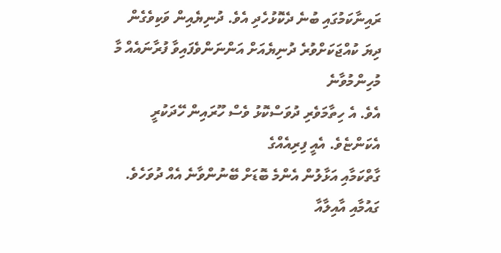ރައިނާކަމުގައި ބުނެ ދެކޮޅުހެދި އެވެ. ދުނިޔެއިން ވަކިވެގެން
ދިޔަ ކުއްޖަކަށްވުރެ ދުނިޔެއަށް އަންނަންވެފައިވާ ފުރާނައެއް މާ މުހިންމުވާނެ
އެވެ. އެ ހިތާމަވެރި ދުވަސްކޮޅު ވެސް ހޫރައިން ހޭދަކުރީ އެކަންޏެވެ. އެއީ ފިރިއެއްގެ
ގާތްކަމާއި އަޅާލުން އެންމެ ބޮޑަށް ބޭނުންވާނެ އެއް ދުވަހެވެ. ގައުމާއި އާއިލާއާ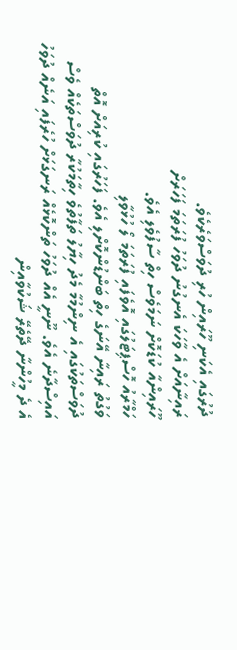ދުރުގައި އެކަނި ހޫރައިން ހުރި ދުވަސްވަރެކެވެ.
ރައިނާއަށް އެ ވާހަކަ އެނގުނު ދުވަހު ފުރަތަމަ ފަހަރަށް
ހޫރައިންއާ ކުޑަކޮށް ނަމަވެސް ހިތް ސާފުވެލި އެވެ.
ހަމްރާއު ހޮސްޕިޓަލުގައި އޮވެފައި ފުރަތަމަ ލޯ ހުޅުވާލި
ވަގުތު ރައިނާ އޭނަގެ ހިތް ބަންޑުންކޮށްލި އެވެ. ފަހަރުގައި ކުރިއަށް އޮތް
ދުވަސްތަކުގައި އެ ނިންމުމާ މެދު ހިޔާލު ތަފާތުވެ ހިތާމަކުރާ ދުވަސްތަކެއް ވެސް
އައިސްދާނެ އެވެ. ނޫނީ އެއް ދުވަހު ތަންކޮޅެއް ރަނގަޅަށް ހުރެފައި އަނެއް ދުވަހު
އެ ދެ މީހުންނާ ދޭތެރޭ ޝަކުވާއިން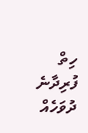ހިތް ފުރިދާނެ ދުވަހެއް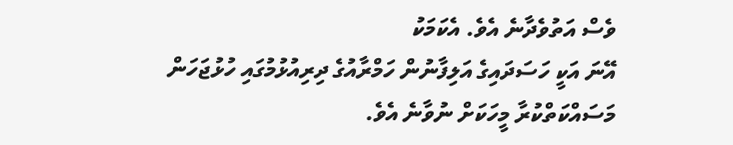ވެސް އަތުވެދާނެ އެވެ. އެކަމަކު
އޭނަ އަކީ ހަސަދައިގެ އަލިފާނުން ހަމްރާއުގެ ދިރިއުޅުމުގައި ހުޅުޖަހަން
މަސައްކަތްކުރާ މީހަކަށް ނުވާނެ އެވެ.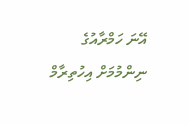އޭނަ ހަމްރާއުގެ ނިންމުމަށް އިހުތިރާމް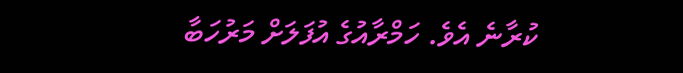ކުރާނެ އެވެ. ހަމްރާއުގެ އުފަލަށް މަރުހަބާ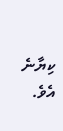ކިޔާނެ އެވެ.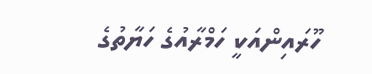ހޫރައިންއަކީ ހަމްރާއުގެ ހަޔާތުގެ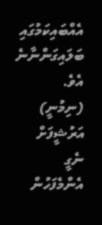އެއްބައިކަމުގައި ބަލައިގަންނާނެ އެވެ.
(ނިމުނީ)
އަރުޝީފަށް ނެގީ
އެންމެފަހުން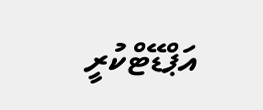އަޕްޑޭޓްކުރީ